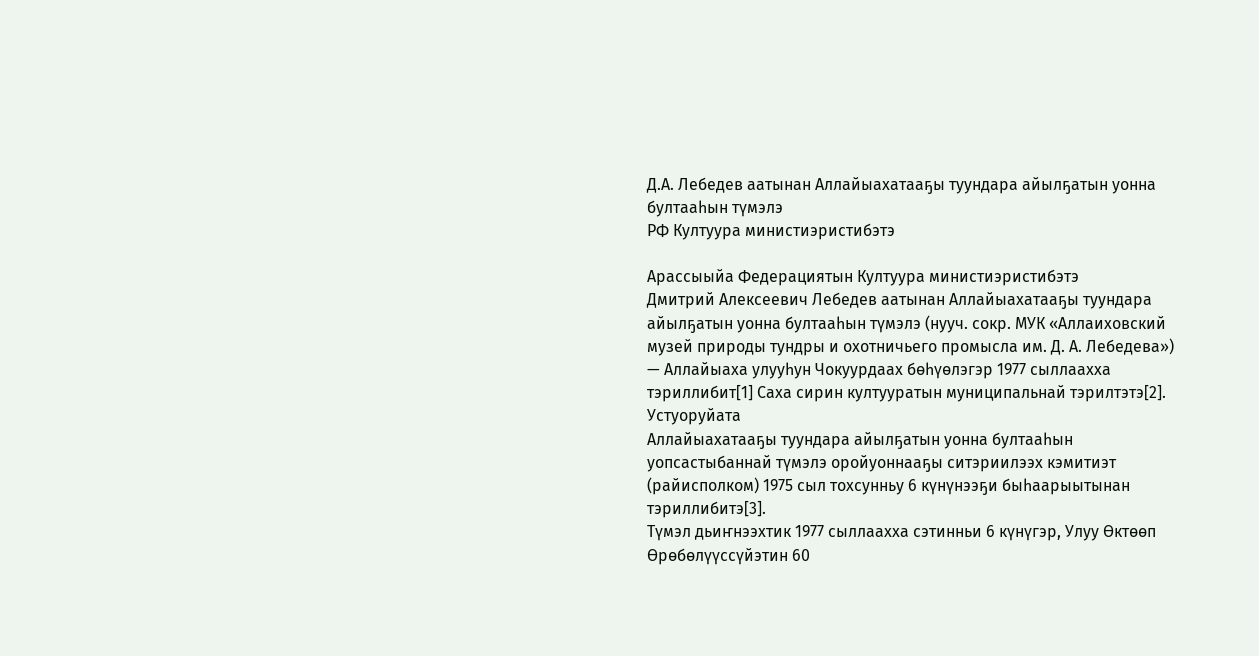Д.А. Лебедев аатынан Аллайыахатааҕы туундара айылҕатын уонна бултааһын түмэлэ
РФ Култуура министиэристибэтэ

Арассыыйа Федерациятын Култуура министиэристибэтэ
Дмитрий Алексеевич Лебедев аатынан Аллайыахатааҕы туундара айылҕатын уонна бултааһын түмэлэ (нууч. сокр. МУК «Аллаиховский музей природы тундры и охотничьего промысла им. Д. А. Лебедева») — Аллайыаха улууһун Чокуурдаах бөһүөлэгэр 1977 сыллаахха тэриллибит[1] Саха сирин култууратын муниципальнай тэрилтэтэ[2].
Устуоруйата
Аллайыахатааҕы туундара айылҕатын уонна бултааһын уопсастыбаннай түмэлэ оройуоннааҕы ситэриилээх кэмитиэт (райисполком) 1975 сыл тохсунньу 6 күнүнээҕи быһаарыытынан тэриллибитэ[3].
Түмэл дьиҥнээхтик 1977 сыллаахха сэтинньи 6 күнүгэр, Улуу Өктөөп Өрөбөлүүссүйэтин 60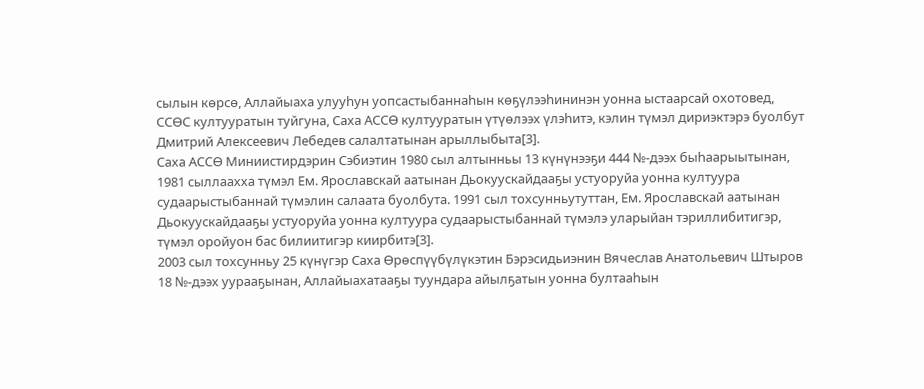сылын көрсө, Аллайыаха улууһун уопсастыбаннаһын көҕүлээһининэн уонна ыстаарсай охотовед, ССӨС култууратын туйгуна, Саха АССӨ култууратын үтүөлээх үлэһитэ, кэлин түмэл дириэктэрэ буолбут Дмитрий Алексеевич Лебедев салалтатынан арыллыбыта[3].
Саха АССӨ Миниистирдэрин Сэбиэтин 1980 сыл алтынньы 13 күнүнээҕи 444 №-дээх быһаарыытынан, 1981 сыллаахха түмэл Ем. Ярославскай аатынан Дьокуускайдааҕы устуоруйа уонна култуура судаарыстыбаннай түмэлин салаата буолбута. 1991 сыл тохсунньутуттан, Ем. Ярославскай аатынан Дьокуускайдааҕы устуоруйа уонна култуура судаарыстыбаннай түмэлэ уларыйан тэриллибитигэр, түмэл оройуон бас билиитигэр киирбитэ[3].
2003 сыл тохсунньу 25 күнүгэр Саха Өрөспүүбүлүкэтин Бэрэсидьиэнин Вячеслав Анатольевич Штыров 18 №-дээх уурааҕынан, Аллайыахатааҕы туундара айылҕатын уонна бултааһын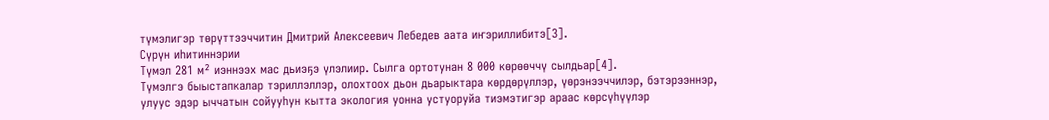түмэлигэр төрүттээччитин Дмитрий Алексеевич Лебедев аата иҥэриллибитэ[3].
Сүрүн иһитиннэрии
Түмэл 281 м² иэннээх мас дьиэҕэ үлэлиир. Сылга ортотунан 8 000 көрөөччү сылдьар[4].
Түмэлгэ быыстапкалар тэриллэллэр, олохтоох дьон дьарыктара көрдөрүллэр, үөрэнээччилэр, бэтэрээннэр, улуус эдэр ыччатын сойууһун кытта экология уонна устуоруйа тиэмэтигэр араас көрсүһүүлэр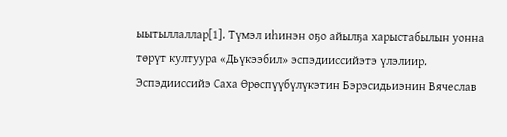ыытыллаллар[1]. Түмэл иһинэн оҕо айылҕа харыстабылын уонна төрүт култуура «Дьүкээбил» эспэдииссийэтэ үлэлиир. Эспэдииссийэ Саха Өрөспүүбүлүкэтин Бэрэсидьиэнин Вячеслав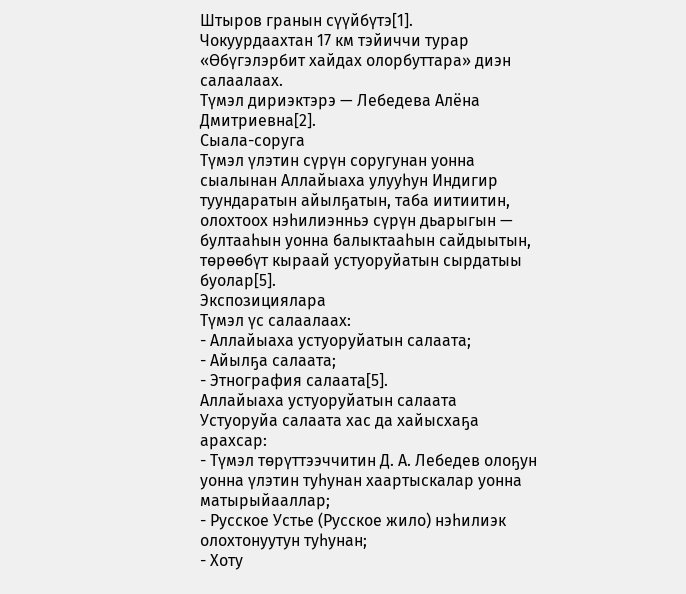Штыров гранын сүүйбүтэ[1].
Чокуурдаахтан 17 км тэйиччи турар «Өбүгэлэрбит хайдах олорбуттара» диэн салаалаах.
Түмэл дириэктэрэ — Лебедева Алёна Дмитриевна[2].
Сыала-соруга
Түмэл үлэтин сүрүн соругунан уонна сыалынан Аллайыаха улууһун Индигир туундаратын айылҕатын, таба иитиитин, олохтоох нэһилиэнньэ сүрүн дьарыгын — бултааһын уонна балыктааһын сайдыытын, төрөөбүт кыраай устуоруйатын сырдатыы буолар[5].
Экспозициялара
Түмэл үс салаалаах:
- Аллайыаха устуоруйатын салаата;
- Айылҕа салаата;
- Этнография салаата[5].
Аллайыаха устуоруйатын салаата
Устуоруйа салаата хас да хайысхаҕа арахсар:
- Түмэл төрүттээччитин Д. А. Лебедев олоҕун уонна үлэтин туһунан хаартыскалар уонна матырыйааллар;
- Русское Устье (Русское жило) нэһилиэк олохтонуутун туһунан;
- Хоту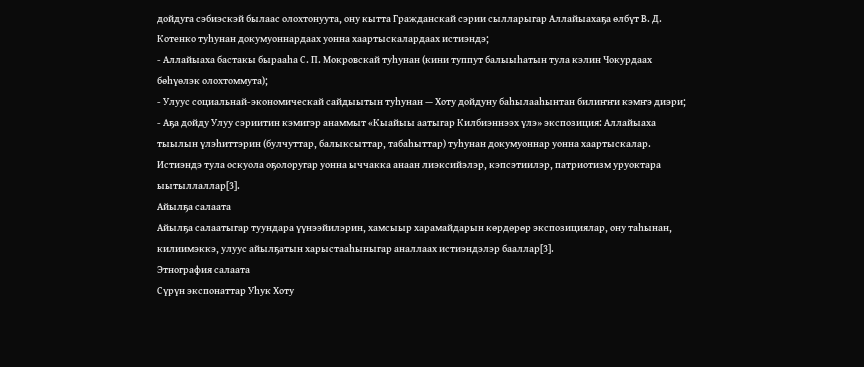дойдуга сэбиэскэй былаас олохтонуута, ону кытта Гражданскай сэрии сылларыгар Аллайыахаҕа өлбүт В. Д. Котенко туһунан докумуоннардаах уонна хаартыскалардаах истиэндэ;
- Аллайыаха бастакы бырааһа С. П. Мокровскай туһунан (кини туппут балыыһатын тула кэлин Чокурдаах бөһүөлэк олохтоммута);
- Улуус социальнай-экономическай сайдыытын туһунан — Хоту дойдуну баһылааһынтан билиҥҥи кэмҥэ диэри;
- Аҕа дойду Улуу сэриитин кэмигэр анаммыт «Кыайыы аатыгар Килбиэннээх үлэ» экспозиция: Аллайыаха тыылын үлэһиттэрин (булчуттар, балыксыттар, табаһыттар) туһунан докумуоннар уонна хаартыскалар. Истиэндэ тула оскуола оҕолоругар уонна ыччакка анаан лиэксийэлэр, кэпсэтиилэр, патриотизм уруоктара ыытыллаллар[3].
Айылҕа салаата
Айылҕа салаатыгар туундара үүнээйилэрин, хамсыыр харамайдарын көрдөрөр экспозициялар, ону таһынан, килиимэккэ, улуус айылҕатын харыстааһыныгар аналлаах истиэндэлэр бааллар[3].
Этнография салаата
Сүрүн экспонаттар Уһук Хоту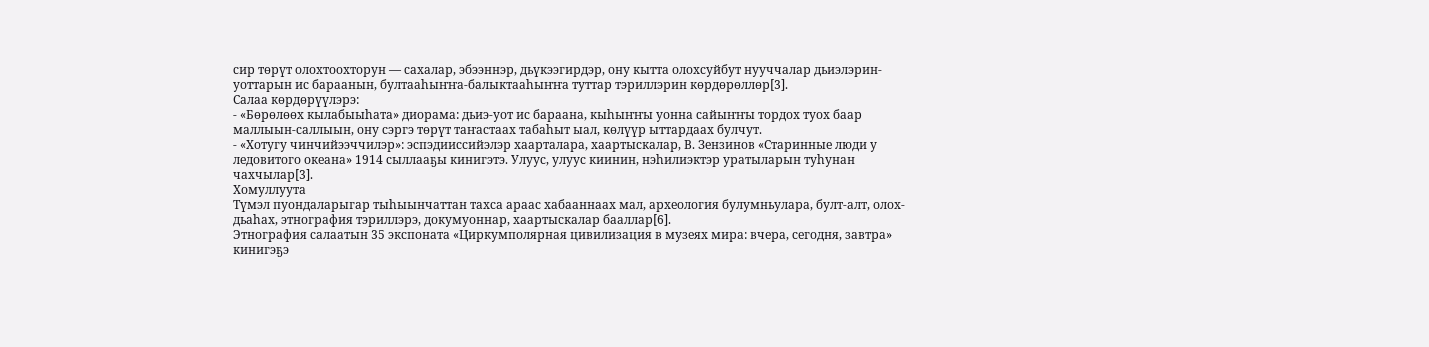сир төрүт олохтоохторун — сахалар, эбээннэр, дьүкээгирдэр, ону кытта олохсуйбут нууччалар дьиэлэрин-уоттарын ис бараанын, бултааһыҥҥа-балыктааһыҥҥа туттар тэриллэрин көрдөрөллөр[3].
Салаа көрдөрүүлэрэ:
- «Бөрөлөөх кылабыыһата» диорама: дьиэ-уот ис бараана, кыһыҥҥы уонна сайыҥҥы тордох туох баар маллыын-саллыын, ону сэргэ төрүт таҥастаах табаһыт ыал, көлүүр ыттардаах булчут.
- «Хотугу чинчийээччилэр»: эспэдииссийэлэр хаарталара, хаартыскалар, В. Зензинов «Старинные люди у ледовитого океана» 1914 сыллааҕы кинигэтэ. Улуус, улуус киинин, нэһилиэктэр уратыларын туһунан чахчылар[3].
Хомуллуута
Түмэл пуондаларыгар тыһыынчаттан тахса араас хабааннаах мал, археология булумньулара, булт-алт, олох-дьаһах, этнография тэриллэрэ, докумуоннар, хаартыскалар бааллар[6].
Этнография салаатын 35 экспоната «Циркумполярная цивилизация в музеях мира: вчера, сегодня, завтра» кинигэҕэ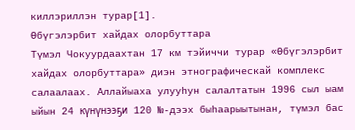киллэриллэн турар[1].
Өбүгэлэрбит хайдах олорбуттара
Түмэл Чокуурдаахтан 17 км тэйиччи турар «Өбүгэлэрбит хайдах олорбуттара» диэн этнографическай комплекс салаалаах. Аллайыаха улууһун салалтатын 1996 сыл ыам ыйын 24 күнүнээҕи 120 №-дээх быһаарыытынан, түмэл бас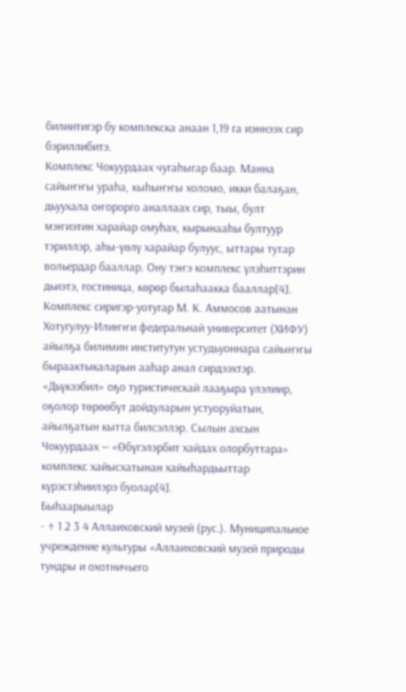билиитигэр бу комплекска анаан 1,19 га иэннээх сир бэриллибитэ.
Комплекс Чокуурдаах чугаһыгар баар. Манна сайыҥҥы ураһа, кыһыҥҥы холомо, икки балаҕан, дьуухала оҥорорго аналлаах сир, тыы, булт мэҥиэтин харайар омуһах, кырынааһы бултуур тэриллэр, аһы-үөлү харайар булуус, ыттары тутар вольердар бааллар. Ону тэҥэ комплекс үлэһиттэрин дьиэтэ, гостиница, көрөр былаһаакка бааллар[4].
Комплекс сиригэр-уотугар М. К. Аммосов аатынан Хотугулуу-Илиҥҥи федеральнай университет (ХИФУ) айылҕа билимин институтун устудьуоннара сайыҥҥы быраактыкаларын ааһар анал сирдээхтэр. «Дьүкээбил» оҕо туристическай лааҕыра үлэлиир, оҕолор төрөөбүт дойдуларын устуоруйатын, айылҕатын кытта билсэллэр. Сылын ахсын Чокуурдаах — «Өбүгэлэрбит хайдах олорбуттара» комплекс хайысхатынан хайыһардьыттар күрэстэһиилэрэ буолар[4].
Быһаарыылар
- ↑ 1 2 3 4 Аллаиховский музей (рус.). Муниципальное учреждение культуры «Аллаиховский музей природы тундры и охотничьего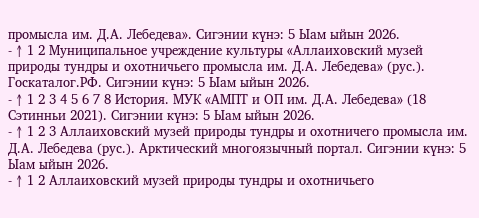промысла им. Д.А. Лебедева». Сигэнии күнэ: 5 Ыам ыйын 2026.
- ↑ 1 2 Муниципальное учреждение культуры «Аллаиховский музей природы тундры и охотничьего промысла им. Д.А. Лебедева» (рус.). Госкаталог.РФ. Сигэнии күнэ: 5 Ыам ыйын 2026.
- ↑ 1 2 3 4 5 6 7 8 История. МУК «АМПТ и ОП им. Д.А. Лебедева» (18 Сэтинньи 2021). Сигэнии күнэ: 5 Ыам ыйын 2026.
- ↑ 1 2 3 Аллаиховский музей природы тундры и охотничего промысла им. Д.А. Лебедева (рус.). Арктический многоязычный портал. Сигэнии күнэ: 5 Ыам ыйын 2026.
- ↑ 1 2 Аллаиховский музей природы тундры и охотничьего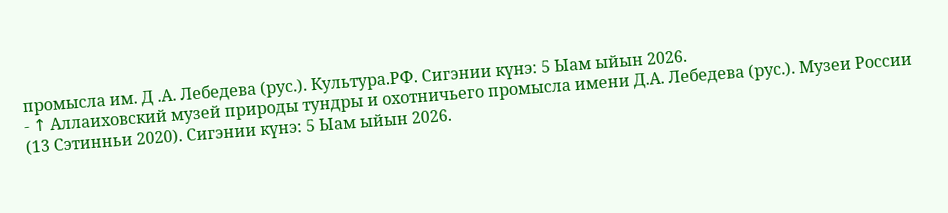промысла им. Д .А. Лебедева (рус.). Культура.РФ. Сигэнии күнэ: 5 Ыам ыйын 2026.
- ↑ Аллаиховский музей природы тундры и охотничьего промысла имени Д.А. Лебедева (рус.). Музеи России (13 Сэтинньи 2020). Сигэнии күнэ: 5 Ыам ыйын 2026.